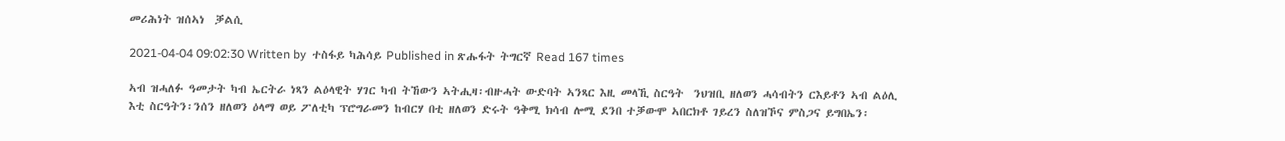መሪሕነት ዝሰኣነ  ቓልሲ

2021-04-04 09:02:30 Written by  ተስፋይ ካሕሳይ Published in ጽሑፋት ትግርኛ Read 167 times

ኣብ ዝሓለፉ ዓመታት ካብ ኤርትራ ነጻን ልዕላዊት ሃገር ካብ ትኸውን ኣትሒዛ፡ብዙሓት ውድባት ኣንጻር እዚ መላኺ ስርዓት  ንህዝቢ ዘለወን ሓሳብትን ርእይቶን ኣብ ልዕሊ እቲ ስርዓትን፡ንሰን ዘለወን ዕላማ ወይ ፖለቲካ ፕሮግራመን ከብርሃ በቲ ዘለወን ድሩት ዓቅሚ ክሳብ ሎሚ ደንበ ተቓውሞ ኣበርክቶ ገይረን ስለዝኾና ምስጋና ይግበኤን፡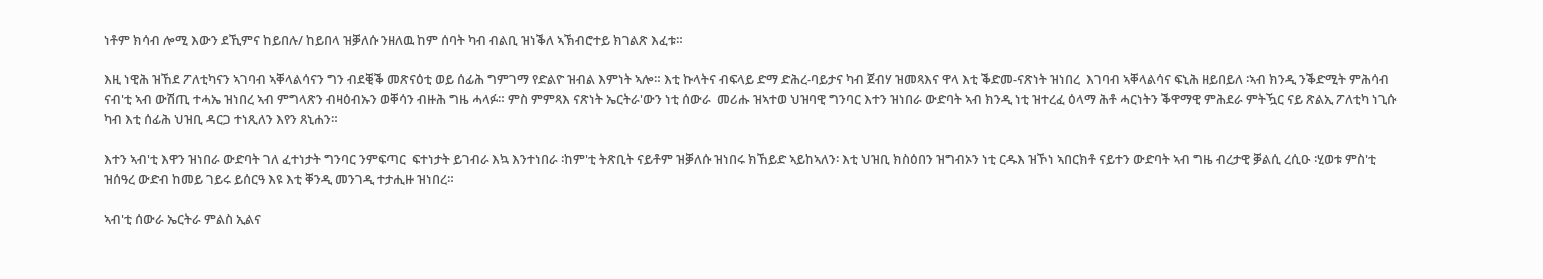ነቶም ክሳብ ሎሚ እውን ደኺምና ከይበሉ/ ከይበላ ዝቓለሱ ንዘለዉ ከም ሰባት ካብ ብልቢ ዝነቕለ ኣኽብሮተይ ክገልጽ እፈቱ።

እዚ ነዊሕ ዝኸደ ፖለቲካናን ኣገባብ ኣቐላልሳናን ግን ብደቒቕ መጽናዕቲ ወይ ሰፊሕ ግምገማ የድልዮ ዝብል እምነት ኣሎ። እቲ ኩላትና ብፍላይ ድማ ድሕረ-ባይታና ካብ ጀብሃ ዝመጻእና ዋላ እቲ ቕድመ-ናጽነት ዝነበረ  እገባብ ኣቐላልሳና ፍኒሕ ዘይበይለ ፡ኣብ ክንዲ ንቕድሚት ምሕሳብ ናብ'ቲ ኣብ ውሽጢ ተሓኤ ዝነበረ ኣብ ምግላጽን ብዛዕብኡን ወቐሳን ብዙሕ ግዜ ሓላፉ። ምስ ምምጻእ ናጽነት ኤርትራ'ውን ነቲ ሰውራ  መሪሑ ዝኣተወ ህዝባዊ ግንባር እተን ዝነበራ ውድባት ኣብ ክንዲ ነቲ ዝተረፈ ዕላማ ሕቶ ሓርነትን ቕዋማዊ ምሕደራ ምትዃር ናይ ጽልኢ ፖለቲካ ነጊሱ ካብ እቲ ሰፊሕ ህዝቢ ዳርጋ ተነጺለን እየን ጸኒሐን።

እተን ኣብ'ቲ እዋን ዝነበራ ውድባት ገለ ፈተነታት ግንባር ንምፍጣር  ፍተነታት ይገብራ እኳ እንተነበራ ፡ከም'ቲ ትጽቢት ናይቶም ዝቓለሱ ዝነበሩ ክኸይድ ኣይከኣለን፡ እቲ ህዝቢ ክስዕበን ዝግብኦን ነቲ ርዱእ ዝኾነ ኣበርክቶ ናይተን ውድባት ኣብ ግዜ ብረታዊ ቓልሲ ረሲዑ ፡ሂወቱ ምስ'ቲ ዝሰዓረ ውድብ ከመይ ገይሩ ይሰርዓ እዩ እቲ ቐንዲ መንገዲ ተታሒዙ ዝነበረ።

ኣብ'ቲ ሰውራ ኤርትራ ምልስ ኢልና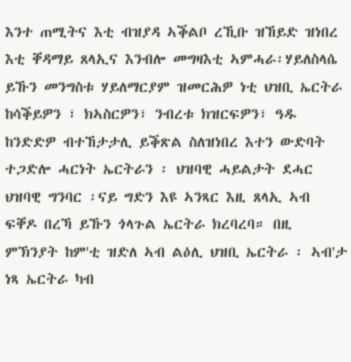እንተ ጠሚትና እቲ ብዝያዳ ኣቕልቦ ረኺቡ ዝኸይድ ዝነበረ እቲ ቐዳማይ ጸላኢና እንብሎ መግዛእቲ ኣምሓራ፡ሃይለስላሴ ይኹን መንግስቱ ሃይለማርያም ዝመርሕዎ ነቲ ህዝቢ ኤርትራ ከሳቕይዎን ፣ ክኣስርዎን፣ ንብረቱ ክዝርፍዎን፣ ዓዱ ከንድድዎ ብተኸታታሊ ይቕጽል ስለዝነበረ እተን ውድባት ተጋድሎ ሓርነት ኤርትራን ፡ ህዝባዊ ሓይልታት ደሓር ህዝባዊ ግንባር ፡ናይ ግድን እዩ ኣንጻር እዚ ጸላኢ ኣብ ፍቐዶ በረኻ ይኹን ጎላጉል ኤርትራ ክረባረባ። በዚ ምኽንያት ከም'ቲ ዝድለ ኣብ ልዕሊ ህዝቢ ኤርትራ ፡ ኣብ'ታ ነጻ ኤርትራ ካብ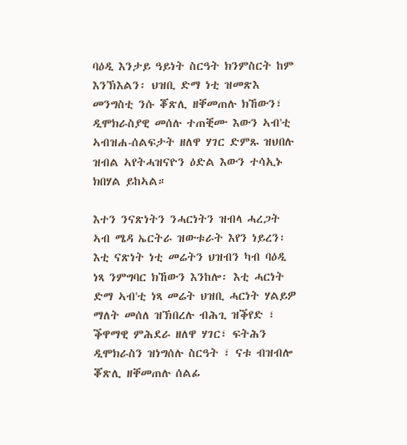ባዕዲ እንታይ ዓይነት ስርዓት ክንምስርት ከም እንኽእልን፡ ህዝቢ ድማ ነቲ ዝመጽእ መንግስቲ ንሱ ቖጽሊ ዘቐመጠሉ ክኸውን፣ ዲሞክራስያዊ መሰሉ ተጠቒሙ እውን ኣብ'ቲ ኣብዝሐ-ሰልፍታት ዘለዋ ሃገር ድምጹ ዝህበሉ ዝብል ኣየትሓዝናዮን ዕድል እውን ተሳኢኑ ክበሃል ይከኣል።

እተን ንናጽነትን ንሓርነትን ዝብላ ሓረጋት ኣብ ሜዳ ኤርትራ ዝውቱራት እየን ነይረን፡እቲ ናጽነት ነቲ መሬትን ህዝብን ካብ ባዕዲ ነጻ ንምግባር ክኸውን እንከሎ፡ እቲ ሓርነት ድማ ኣብ'ቲ ነጻ መሬት ህዝቢ ሓርነት ሃልይዎ ማለት መሰለ ዝኽበረሉ ብሕጊ ዝቕየድ ፣ ቕዋማዊ ምሕደራ ዘለዋ ሃገር፣ ፍትሕን ዲሞክራስን ዝነግሰሉ ስርዓት ፣ ናቱ ብዝብሎ ቖጽሊ ዘቐመጠሉ ሰልፊ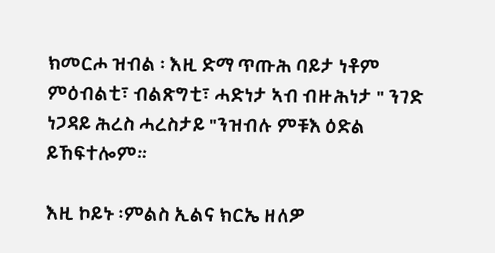ክመርሖ ዝብል ፡ እዚ ድማ ጥጡሕ ባይታ ነቶም ምዕብልቲ፣ ብልጽግቲ፣ ሓድነታ ኣብ ብዙሕነታ " ንገድ ነጋዳይ ሕረስ ሓረስታይ "ንዝብሉ ምቹእ ዕድል ይኸፍተሎም።

እዚ ኮይኑ ፡ምልስ ኢልና ክርኤ ዘለዎ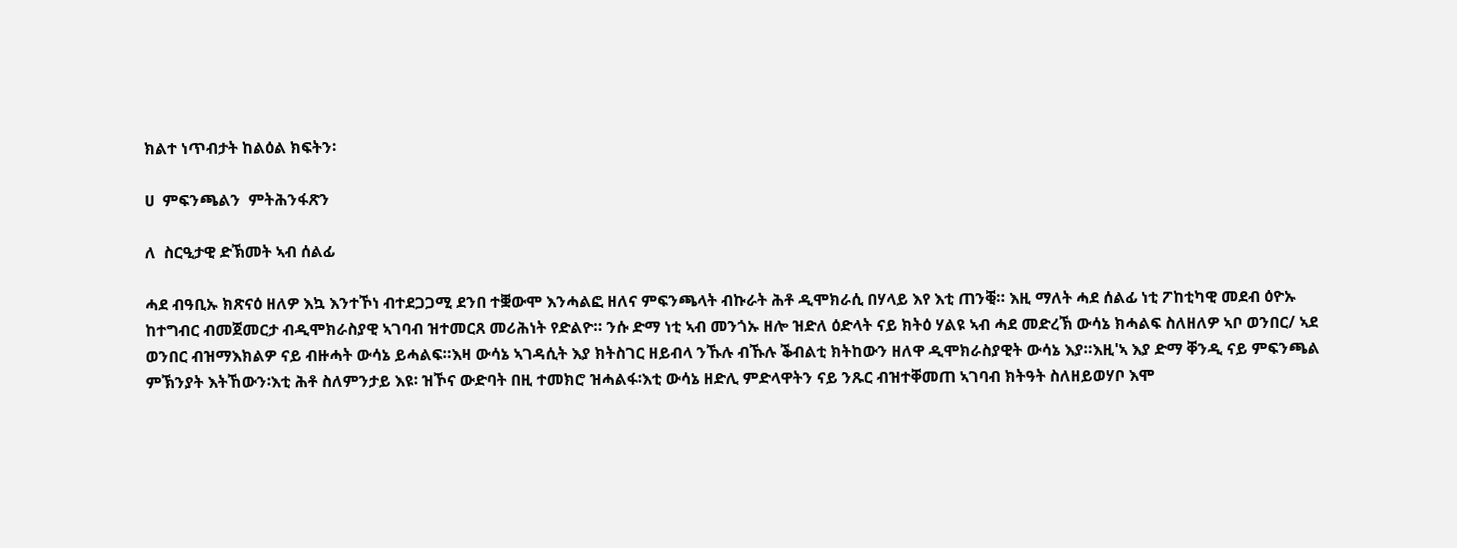ክልተ ነጥብታት ከልዕል ክፍትን፡

ሀ  ምፍንጫልን  ምትሕንፋጽን

ለ  ስርዒታዊ ድኽመት ኣብ ሰልፊ

ሓደ ብዓቢኡ ክጽናዕ ዘለዎ እኳ እንተኾነ ብተደጋጋሚ ደንበ ተቛውሞ እንሓልፎ ዘለና ምፍንጫላት ብኩራት ሕቶ ዲሞክራሲ በሃላይ እየ እቲ ጠንቒ። እዚ ማለት ሓደ ሰልፊ ነቲ ፖከቲካዊ መደብ ዕዮኡ ከተግብር ብመጀመርታ ብዲሞክራስያዊ ኣገባብ ዝተመርጸ መሪሕነት የድልዮ። ንሱ ድማ ነቲ ኣብ መንጎኡ ዘሎ ዝድለ ዕድላት ናይ ክትዕ ሃልዩ ኣብ ሓደ መድረኽ ውሳኔ ክሓልፍ ስለዘለዎ ኣቦ ወንበር/ ኣደ ወንበር ብዝማእክልዎ ናይ ብዙሓት ውሳኔ ይሓልፍ።እዛ ውሳኔ ኣገዳሲት እያ ክትስገር ዘይብላ ንኹሉ ብኹሉ ቕብልቲ ክትከውን ዘለዋ ዲሞክራስያዊት ውሳኔ እያ።እዚ'ኣ እያ ድማ ቐንዲ ናይ ምፍንጫል ምኽንያት እትኸውን፡እቲ ሕቶ ስለምንታይ እዩ፡ ዝኾና ውድባት በዚ ተመክሮ ዝሓልፋ፡እቲ ውሳኔ ዘድሊ ምድላዋትን ናይ ንጹር ብዝተቐመጠ ኣገባብ ክትዓት ስለዘይወሃቦ እሞ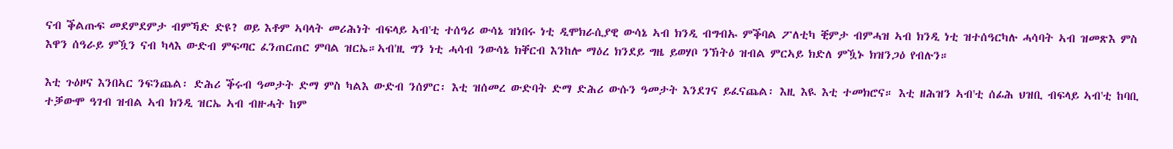ናብ ቕልጡፍ መደምደምታ ብምኻድ ድዩ? ወይ እቶም ኣባላት መሪሕነት ብፍላይ ኣብ'ቲ ተሰዓሪ ውሳኔ ዝነበሩ ነቲ ዲሞክራሲያዊ ውሳኔ ኣብ ክንዲ ብግብኡ ምቕባል ፖለቲካ ቒምታ ብምሓዝ ኣብ ክንዲ ነቲ ዝተሰዓርካሉ ሓሳባት ኣብ ዝመጽእ ምስ እዋን ሰዓራይ ምዃን ናብ ካላእ ውድብ ምፍጣር ፈንጠርጠር ምባል ዝርኤ።ኣብ'ዚ ግን ነቲ ሓሳብ ንውሳኔ ክቐርብ እንከሎ ማዕረ ክንደይ ግዜ ይወሃቦ ንኽትዕ ዝብል ምርኣይ ክድለ ምዃኑ ክዝንጋዕ የብሉን።

እቲ ጉዕዞና እንበኣር ንፍንጨል፡ ድሕሪ ቕሩብ ዓመታት ድማ ምስ ካልእ ውድብ ንሰምር፡ እቲ ዝሰመረ ውድባት ድማ ድሕሪ ውሱን ዓመታት እንደገና ይፈናጨል፡ እዚ እዪ እቲ ተመክሮና። እቲ ዘሕዝን ኣብ'ቲ ሰፊሕ ህዝቢ ብፍላይ ኣብ'ቲ ከባቢ ተቓውሞ ዓገብ ዝብል ኣብ ክንዲ ዝርኤ ኣብ ብዙሓት ከም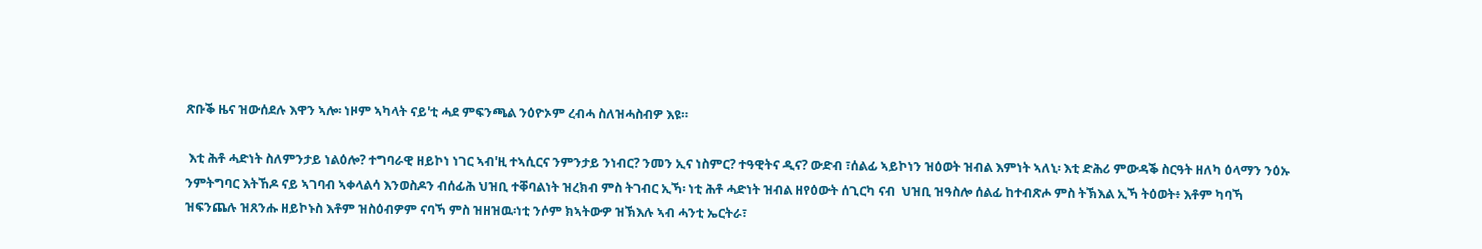ጽቡቕ ዜና ዝውሰደሉ እዋን ኣሎ፡ ነዞም ኣካላት ናይ'ቲ ሓደ ምፍንጫል ንዕዮኦም ረብሓ ስለዝሓስብዎ እዩ።

 እቲ ሕቶ ሓድነት ስለምንታይ ነልዕሎ? ተግባራዊ ዘይኮነ ነገር ኣብ'ዚ ተኣሲርና ንምንታይ ንነብር? ንመን ኢና ነስምር? ተዓዊትና ዲና? ውድብ ፣ሰልፊ ኣይኮነን ዝዕወት ዝብል እምነት ኣለኒ፡ እቲ ድሕሪ ምውዳቕ ስርዓት ዘለካ ዕላማን ንዕኡ ንምትግባር እትኸዶ ናይ ኣገባብ ኣቀላልሳ እንወስዶን ብሰፊሕ ህዝቢ ተቐባልነት ዝረክብ ምስ ትገብር ኢኻ፡ ነቲ ሕቶ ሓድነት ዝብል ዘየዕውት ሰጊርካ ናብ  ህዝቢ ዝዓስሎ ሰልፊ ከተብጽሖ ምስ ትኽእል ኢኻ ትዕወት፥ እቶም ካባኻ ዝፍንጨሉ ዝጸንሑ ዘይኮኑስ እቶም ዝስዕብዎም ናባኻ ምስ ዝዘዝዉ፡ነቲ ንሶም ክኣትውዎ ዝኽእሉ ኣብ ሓንቲ ኤርትራ፣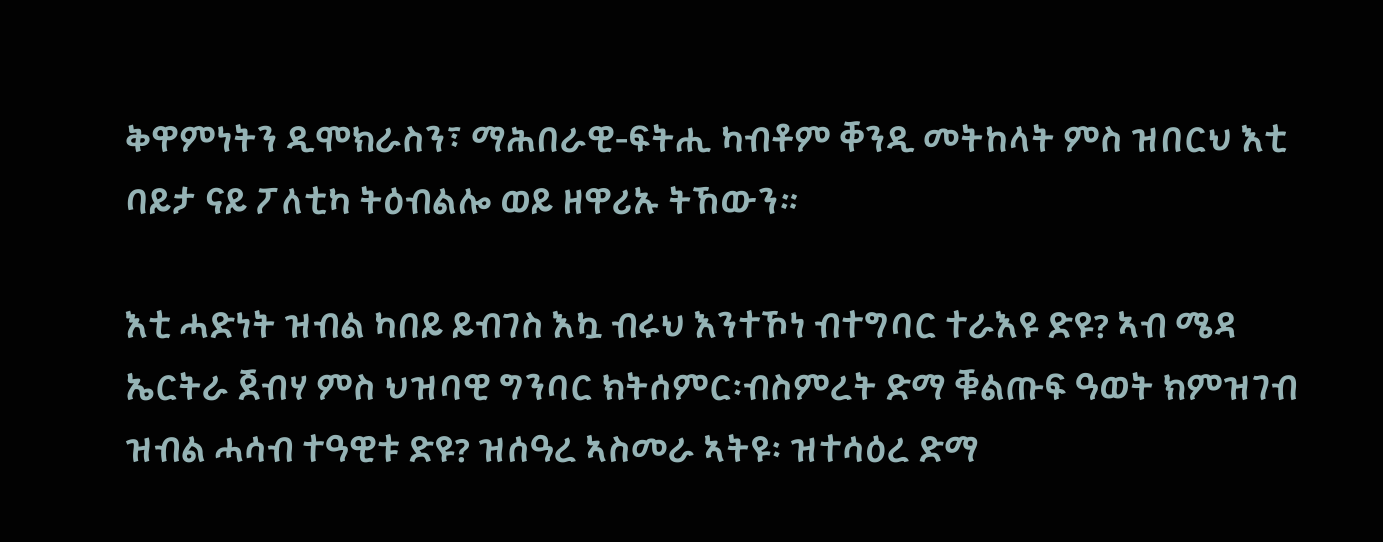ቅዋምነትን ዲሞክራስን፣ ማሕበራዊ-ፍትሒ ካብቶም ቐንዲ መትከላት ምስ ዝበርህ እቲ ባይታ ናይ ፖለቲካ ትዕብልሎ ወይ ዘዋሪኡ ትኸውን።

እቲ ሓድነት ዝብል ካበይ ይብገስ እኳ ብሩህ እንተኾነ ብተግባር ተራእዩ ድዩ? ኣብ ሜዳ ኤርትራ ጀብሃ ምስ ህዝባዊ ግንባር ክትሰምር፡ብስምረት ድማ ቑልጡፍ ዓወት ክምዝገብ  ዝብል ሓሳብ ተዓዊቱ ድዩ? ዝሰዓረ ኣስመራ ኣትዩ፡ ዝተሳዕረ ድማ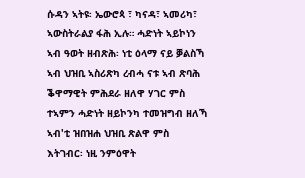ሱዳን ኣትዩ፡ ኤውሮጳ ፣ ካናዳ፣ ኣመሪካ፣ ኣውስትራልያ ፋሕ ኢሉ። ሓድነት ኣይኮነን ኣብ ዓወት ዘብጽሕ፡ ነቲ ዕላማ ናይ ቓልስኻ ኣብ ህዝቢ ኣስሪጽካ ረብሓ ናቱ ኣብ ጽባሕ ቕዋማዊት ምሕደራ ዘለዋ ሃገር ምስ ተኣምን ሓድነት ዘይኮንካ ተመዝግብ ዘለኻ ኣብ'ቲ ዝበዝሐ ህዝቢ ጽልዋ ምስ እትገብር፡ ነዚ ንምዕዋት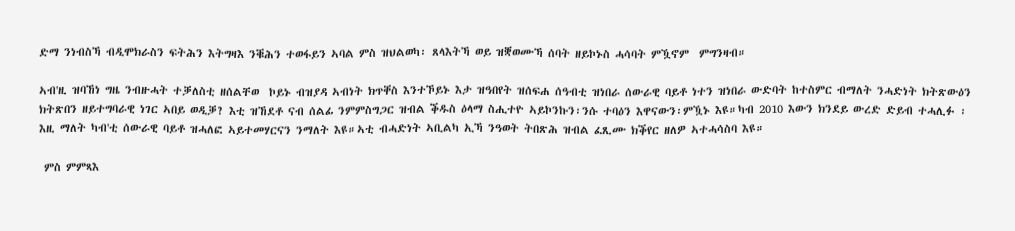ድማ ንነብስኻ ብዲሞክራስን ፍትሕን እትግዛእ ንቑሕን ተወፋይን ኣባል ምስ ዝህልወካ፡ ጸላእትኻ ወይ ዝቛወሙኻ ሰባት ዘይኮኑስ ሓሳባት ምዃኖም  ምግንዛብ።

ኣብ'ዚ ዝባኸነ ግዜ ንብዙሓት ተቓለስቲ ዘሰልቸወ  ኮይኑ ብዝያዳ ኣብነት ክጥቐስ እንተኾይኑ እታ ዝዓበየት ዝሰፍሐ ሰዓብቲ ዝነበራ ሰውራዊ ባይቶ ነተን ዝነበራ ውድባት ከተስምር ብማለት ንሓድነት ክትጽውዕን ክትጽበን ዘይተግባራዊ ነገር ኣበይ ወዲቓ? እቲ ዝኸደቶ ናብ ሰልፊ ንምምስግጋር ዝብል ቕዱስ ዕላማ ስሒተዮ ኣይኮንኩን፡ንሱ ተባዕን እዋናውን፡ምዃኑ እዩ።ካብ 2010 እውን ክንደይ ውረድ ድይብ ተሓሊፉ ፡እዚ ማለት ካብ'ቲ ሰውራዊ ባይቶ ዝሓለፎ ኣይተመሃርናን ንማለት እዩ።ኣቲ ብሓድነት ኣቢልካ ኢኻ ንዓወት ትበጽሕ ዝብል ፈጺሙ ክቕየር ዘለዎ ኣተሓሳስባ እዩ።

 ምስ ምምጻእ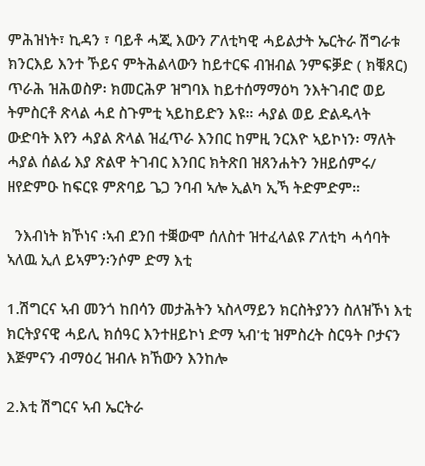ምሕዝነት፣ ኪዳን ፣ ባይቶ ሓጂ እውን ፖለቲካዊ ሓይልታት ኤርትራ ሽግራቱ ክንርእይ እንተ ኾይና ምትሕልላውን ከይተርፍ ብዝብል ንምፍቓድ ( ክቑጸር) ጥራሕ ዝሕወስዎ፡ ክመርሕዎ ዝግባእ ከይተሰማማዕካ ንእትገብሮ ወይ ትምስርቶ ጽላል ሓደ ስጉምቲ ኣይከይድን እዩ። ሓያል ወይ ድልዱላት ውድባት እየን ሓያል ጽላል ዝፈጥራ እንበር ከምዚ ንርእዮ ኣይኮነን፡ ማለት ሓያል ሰልፊ እያ ጽልዋ ትገብር እንበር ክትጽበ ዝጸንሐትን ንዘይሰምሩ/ ዘየድምዑ ከፍርዩ ምጽባይ ጌጋ ንባብ ኣሎ ኢልካ ኢኻ ትድምድም።

  ንእብነት ክኾነና ፡ኣብ ደንበ ተቛውሞ ሰለስተ ዝተፈላልዩ ፖለቲካ ሓሳባት ኣለዉ ኢለ ይኣምን፡ንሶም ድማ እቲ

1.ሽግርና ኣብ መንጎ ከበሳን መታሕትን ኣስላማይን ክርስትያንን ስለዝኾነ እቲ ክርትያናዊ ሓይሊ ክሰዓር እንተዘይኮነ ድማ ኣብ'ቲ ዝምስረት ስርዓት ቦታናን እጅምናን ብማዕረ ዝብሉ ክኸውን እንከሎ

2.እቲ ሽግርና ኣብ ኤርትራ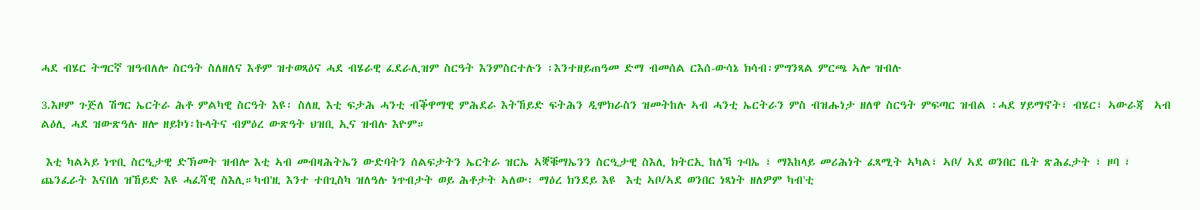ሓደ ብሄር ትግርኛ ዝዓብለሎ ስርዓት ስለዘለና እቶም ዝተወጻዕና ሓደ ብሄራዊ ፈደራሊዝም ስርዓት እንምስርተሉን ፡እንተዘይጠዓመ ድማ ብመሰል ርእሰ-ውሳኔ ክሳብ፡ምግንጻል ምርጫ ኣሎ ዝብሉ

3.እዞም ጉጅለ ሽግር ኤርትራ ሕቶ ምልካዊ ስርዓት እዩ፡ ስለዚ እቲ ፍታሕ ሓንቲ ብቕዋማዊ ምሕደራ እትኸይድ ፍትሕን ዲሞክራስን ዝመትከሉ ኣብ ሓንቲ ኤርትራን ምስ ብዝሑነታ ዘለዋ ስርዓት ምፍጣር ዝብል ፡ሓደ ሃይማኖት፣ ብሄር፣ ኣውራጃ  ኣብ ልዕሊ ሓደ ዝውጽዓሉ ዘሎ ዘይኮነ፡ኩላትና ብምዕረ ውጽዓት ህዝቢ ኢና ዝብሉ እዮም።

 እቲ ካልኣይ ነጥቢ ስርዒታዊ ድኽመት ዝብሎ እቲ ኣብ መብዛሕትኤን ውድባትን ሰልፍታትን ኤርትራ ዝርኤ ኣቛቑማኤንን ስርዒታዊ ስእሊ ክትርኢ ከለኻ ጉባኤ ፣ ማእከላይ መሪሕነት ፈጻሚት ኣካል፣ ኣቦ/ ኣደ ወንበር ቤት ጽሕፈታት ፣ ዞባ ፣ ጨንፈራት እናበለ ዝኸይድ እዩ ሓፈሻዊ ስእሊ።ካብ'ዚ እንተ ተበጊስካ ዝለዓሉ ነጥብታት ወይ ሕቶታት ኣለው፡ ማዕረ ክንደይ እዩ  እቲ ኣቦ/ኣደ ወንበር ነጻነት ዘለዎም ካብ'ቲ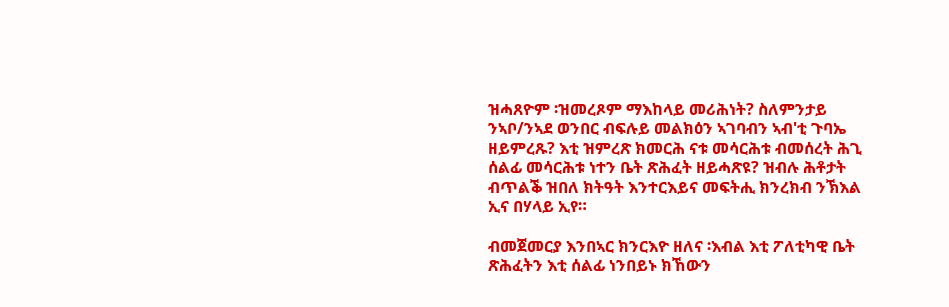ዝሓጸዮም ፡ዝመረጾም ማእከላይ መሪሕነት? ስለምንታይ ንኣቦ/ንኣደ ወንበር ብፍሉይ መልክዕን ኣገባብን ኣብ'ቲ ጉባኤ ዘይምረጹ? እቲ ዝምረጽ ክመርሕ ናቱ መሳርሕቱ ብመሰረት ሕጊ ሰልፊ መሳርሕቱ ነተን ቤት ጽሕፈት ዘይሓጽዩ? ዝብሉ ሕቶታት ብጥልቕ ዝበለ ክትዓት እንተርእይና መፍትሒ ክንረክብ ንኽእል ኢና በሃላይ ኢየ።

ብመጀመርያ እንበኣር ክንርእዮ ዘለና ፡እብል እቲ ፖለቲካዊ ቤት ጽሕፈትን እቲ ሰልፊ ነንበይኑ ክኸውን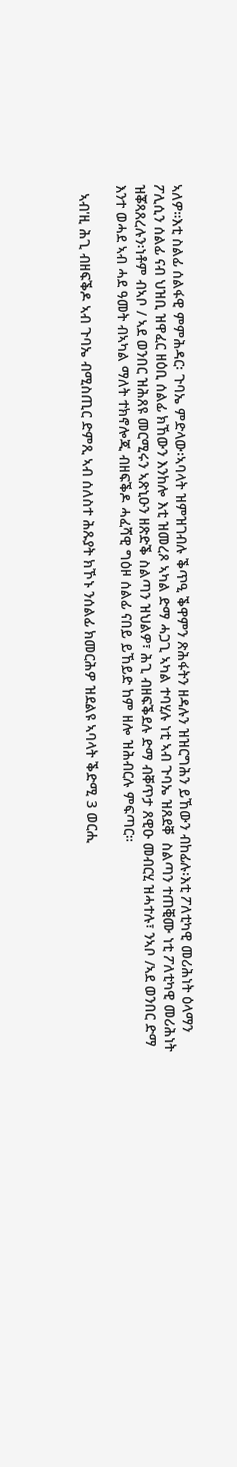ኣለዎ።እቲ ስልፊ ሰልፋዊ ምምሕዳር፡ ጉባኤ ምድላው፡ኣባላት ዝምዝገብሉ ቕጥዒ ቕዋምን ጽሕፋትን ዘዳሉን ዝዝርግሕን ይኸውን ብከፊሉ፡እቲ ፖለቲካዊ መሪሕነት ዕላማን ፖሊሲን ሰልፊ ናብ ህዝቢ ዝዋፈር ዘዕቢ ሰልፊ ክኸውን እንከሎ እቲ ዝመረጾ ኣካል ድማ ሓጋጊ ኣካል ተባሂሉ ነቲ ኣብ ጉባኤ ዝጸደቐ  ስልጣን ተጠቒሙ ነቲ ፖለቲካዊ መሪሕነት ዝቖጻጸረሉን፡ነቶም ብኣቦ / ኣደ ወንበር ዝሕጸዩ መርሚሩን ኣጽኒዑን ዘጽድቕ ስልጣን ዝህልዎ፣ ሕጊ ብዘፍቕደሉ ድማ ብቐጥታ ጸዊዑ መብርሂ ዝሓተሉ፣ ንኣቦ /ኣደ ወንበር ድማ  እንተ ወሓደ ኣብ ሓደ ዓመት ብኣካል ማለት ተክኖሎጂ ብዘፍቕዶ ሓፈሻዊ ግዕዞ ሰልፊ ናበይ ይኸይድ ከም ዘሎ ዝሕብርሉ ምፍጣር።

  ኣብ'ዚ ሕጊ ብዘፍቕዶ ኣብ ጉባኤ ብሚስጢር ድምጺ ኣብ ሰለስተ ሕጹያት ክኾኑ ንሰልፊ ክመርሕዎ ዝደልዩ ኣባላት ቕድሚ 3 ወርሒ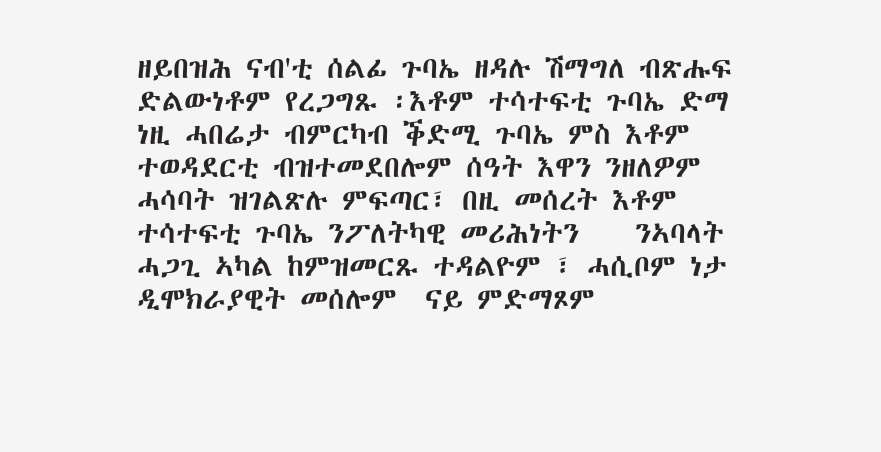ዘይበዝሕ ናብ'ቲ ሰልፊ ጉባኤ ዘዳሉ ሽማግለ ብጽሑፍ ድልውነቶም የረጋግጹ ፡እቶም ተሳተፍቲ ጉባኤ ድማ ነዚ ሓበሬታ ብምርካብ ቕድሚ ጉባኤ ምስ እቶም ተወዳደርቲ ብዝተመደበሎም ሰዓት እዋን ንዘለዎም ሓሳባት ዝገልጽሉ ምፍጣር፣ በዚ መሰረት እቶም ተሳተፍቲ ጉባኤ ንፖለትካዊ መሪሕነትን    ንኣባላት ሓጋጊ ኣካል ከምዝመርጹ ተዳልዮም ፣ ሓሲቦም ነታ ዲሞክራያዊት መሰሎም  ናይ ምድማጾም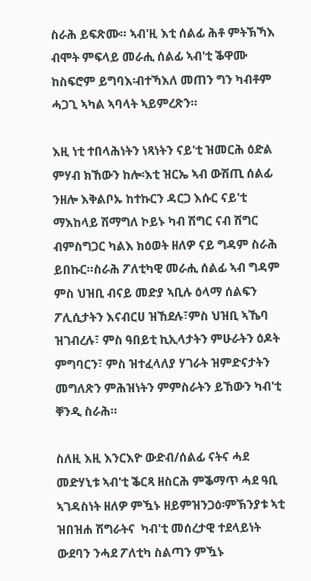ስራሕ ይፍጽሙ። ኣብ'ዚ እቲ ሰልፊ ሕቶ ምትኽኻእ ብሞት ምፍላይ መራሒ ሰልፊ ኣብ'ቲ ቕዋሙ ከስፍሮም ይግባእ፡ብተኻእለ መጠን ግን ካብቶም ሓጋጊ ኣካል ኣባላት ኣይምረጽን።

እዚ ነቲ ተበላሕነትን ነጻነትን ናይ'ቲ ዝመርሕ ዕድል ምሃብ ክኸውን ከሎ፡እቲ ዝርኤ ኣብ ውሽጢ ሰልፊ ንዘሎ እቅልቦኡ ከተኩርን ዳርጋ እሱር ናይ'ቲ ማእከላይ ሽማግለ ኮይኑ ካብ ሽግር ናብ ሽግር ብምስግጋር ካልእ ክዕወት ዘለዎ ናይ ግዳም ስራሕ ይበኩር።ስራሕ ፖለቲካዊ መራሒ ሰልፊ ኣብ ግዳም ምስ ህዝቢ ብናይ መድያ ኣቢሉ ዕላማ ሰልፍን ፖሊሲታትን እናብርሀ ዝኸደሉ፣ምስ ህዝቢ ኣኼባ ዝገብረሉ፣ ምስ ዓበይቲ ኪኢላታትን ምሁራትን ዕዶት ምግባርን፣ ምስ ዝተፈላለያ ሃገራት ዝምድናታትን መግለጽን ምሕዝነትን ምምስራትን ይኸውን ካብ'ቲ ቐንዲ ስራሕ።

ስለዚ እዚ እንርእዮ ውድብ/ሰልፊ ናትና ሓደ መድሃኒቱ ኣብ'ቲ ቕርጻ ዘስርሕ ምቕማጥ ሓደ ዓቢ ኣገዳስነት ዘለዎ ምዃኑ ዘይምዝንጋዕ፡ምኽንያቱ ኣቲ ዝበዝሐ ሽግራትና  ካብ'ቲ መሰረታዊ ተደላይነት ውደባን ንሓደ ፖለቲካ ስልጣን ምዃኑ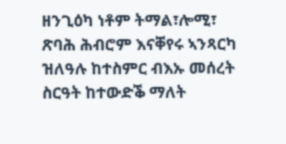ዘንጊዕካ ነቶም ትማል፣ሎሚ፣  ጽባሕ ሕብሮም እናቐየሩ ኣንጻርካ ዝለዓሉ ከተስምር ብእኡ መሰረት ስርዓት ከተውድቕ ማለት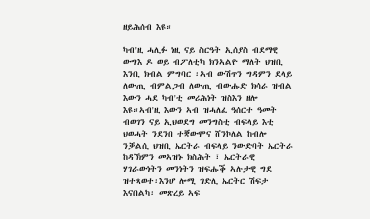ዘይሕሰብ እዩ።

ካብ'ዚ ሓሊፉ ነዚ ናይ ስርዓት ኢሰያስ ብደማዊ ውግእ ዶ ወይ ብፖለቲካ ክንኣልዮ ማለት ህዝቢ እንቢ ክብል ምግባር ፡ኣብ ውሽጥን ግዳምን ደላይ ለውጢ ብምልጋብ ለውጢ ብውሑድ ክሳራ ዝብል እውን ሓደ ካብ'ቲ መሪሕነት ዝስእን ዘሎ እዩ።ኣብ'ዚ እውን ኣብ ዝሓለፈ ዓሰርተ ዓመት ብወገን ናይ ኢህወደግ መንግስቲ ብፍላይ እቲ ህወሓት ንደንበ ተቛውሞና ሸንኮለል ከብሎ ንቓልሲ ህዝቢ ኤርትራ ብፍላይ ንውድባት ኤርትራ ከዳኽምን መኣዝኑ ክስሕት ፣ ኤርትራዊ ሃገራውነትን መንነትን ዝፍሑቕ ኣሉታዊ ግደ ዝተጻወተ፡እንሆ ሎሚ ገድሊ ኤርትር ሽፍታ እናበልካ፡ መጽረይ ኣፍ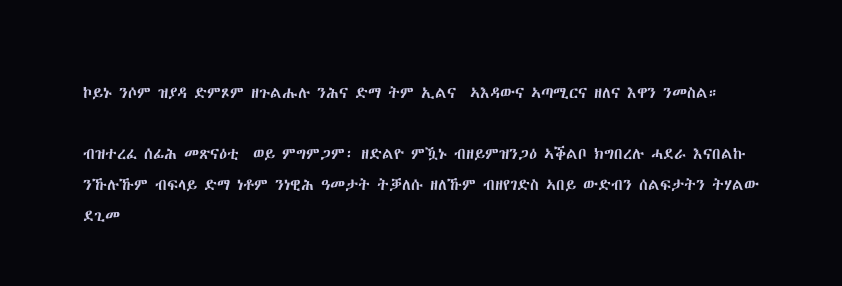ኮይኑ ንሶም ዝያዳ ድምጾም ዘጉልሑሉ ንሕና ድማ ትም ኢልና  ኣእዳውና ኣጣሚርና ዘለና እዋን ንመስል።

ብዝተረፈ ሰፊሕ መጽናዕቲ  ወይ ምግምጋም፡ ዘድልዮ ምዃኑ ብዘይምዝንጋዕ ኣቕልቦ ክግበረሉ ሓደራ እናበልኩ ንኹሉኹም ብፍላይ ድማ ነቶም ንነዊሕ ዓመታት ትቓለሱ ዘለኹም ብዘየገድስ ኣበይ ውድብን ሰልፍታትን ትሃልው ደጊመ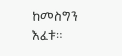ከመስግን እፈቱ።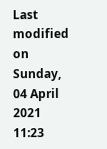Last modified on Sunday, 04 April 2021 11:23